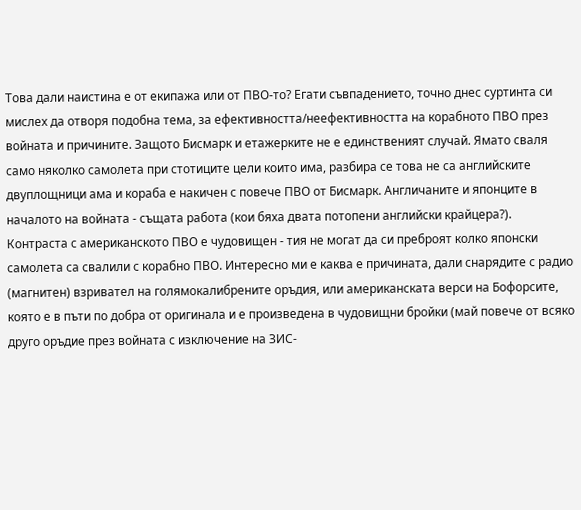Това дали наистина е от екипажа или от ПВО-то? Егати съвпадението, точно днес суртинта си мислех да отворя подобна тема, за ефективността/неефективността на корабното ПВО през войната и причините. Защото Бисмарк и етажерките не е единственият случай. Ямато сваля само няколко самолета при стотиците цели които има, разбира се това не са английските двуплощници ама и кораба е накичен с повече ПВО от Бисмарк. Англичаните и японците в началото на войната - същата работа (кои бяха двата потопени английски крайцера?). Контраста с американското ПВО е чудовищен - тия не могат да си преброят колко японски самолета са свалили с корабно ПВО. Интересно ми е каква е причината, дали снарядите с радио (магнитен) взривател на голямокалибрените оръдия, или американската верси на Бофорсите, която е в пъти по добра от оригинала и е произведена в чудовищни бройки (май повече от всяко друго оръдие през войната с изключение на ЗИС-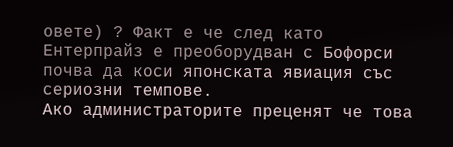овете) ? Факт е че след като Ентерпрайз е преоборудван с Бофорси почва да коси японската явиация със сериозни темпове.
Ако администраторите преценят че това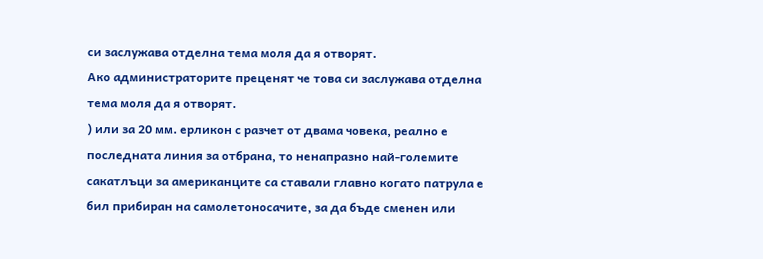си заслужава отделна тема моля да я отворят.
Ако администраторите преценят че това си заслужава отделна тема моля да я отворят.
) или за 20 мм. ерликон с разчет от двама човека, реално е последната линия за отбрана, то ненапразно най-големите сакатлъци за американците са ставали главно когато патрула е бил прибиран на самолетоносачите, за да бъде сменен или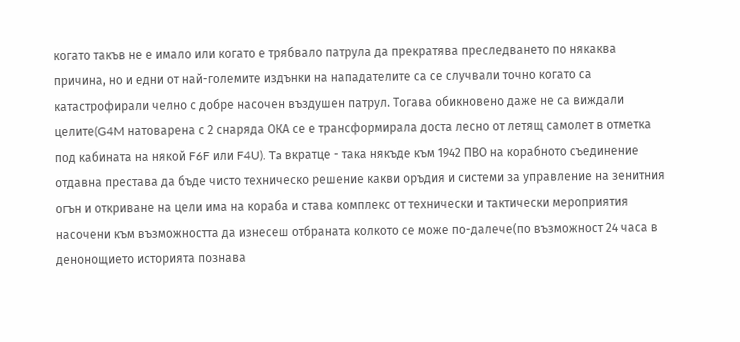когато такъв не е имало или когато е трябвало патрула да прекратява преследването по някаква причина, но и едни от най-големите издънки на нападателите са се случвали точно когато са катастрофирали челно с добре насочен въздушен патрул. Тогава обикновено даже не са виждали целите(G4M натоварена с 2 снаряда ОКА се е трансформирала доста лесно от летящ самолет в отметка под кабината на някой F6F или F4U). Ta вкратце - така някъде към 1942 ПВО на корабното съединение отдавна престава да бъде чисто техническо решение какви оръдия и системи за управление на зенитния огън и откриване на цели има на кораба и става комплекс от технически и тактически мероприятия насочени към възможността да изнесеш отбраната колкото се може по-далече(по възможност 24 часа в денонощието историята познава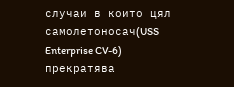случаи в които цял самолетоносач(USS Enterprise CV-6) прекратява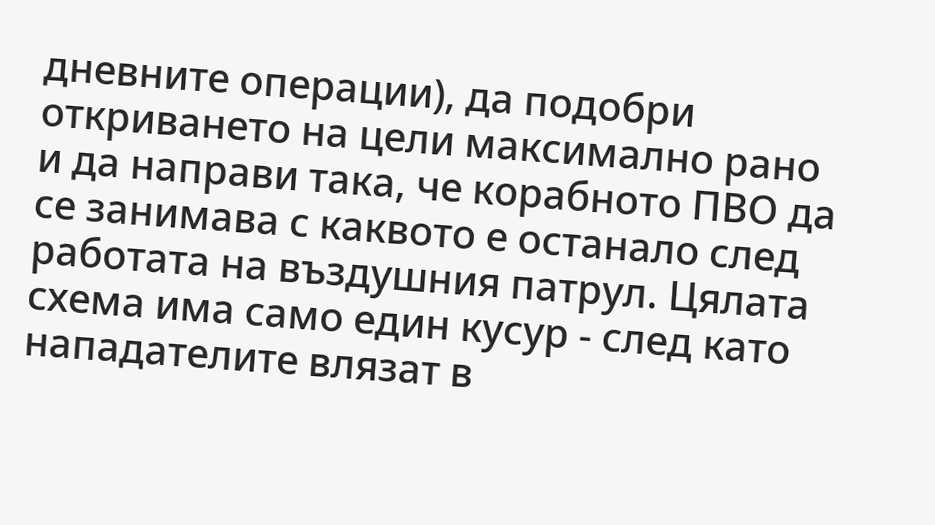дневните операции), да подобри oткриването на цели максимално рано и да направи така, че корабното ПВО да се занимава с каквото е останало след работата на въздушния патрул. Цялата схема има само един кусур - след като нападателите влязат в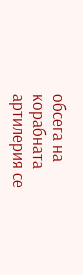обсега на корабната артилерия се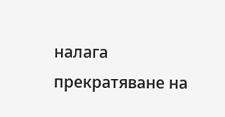налага прекратяване на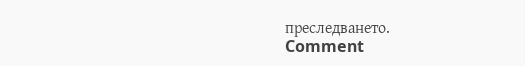преследването.
Comment